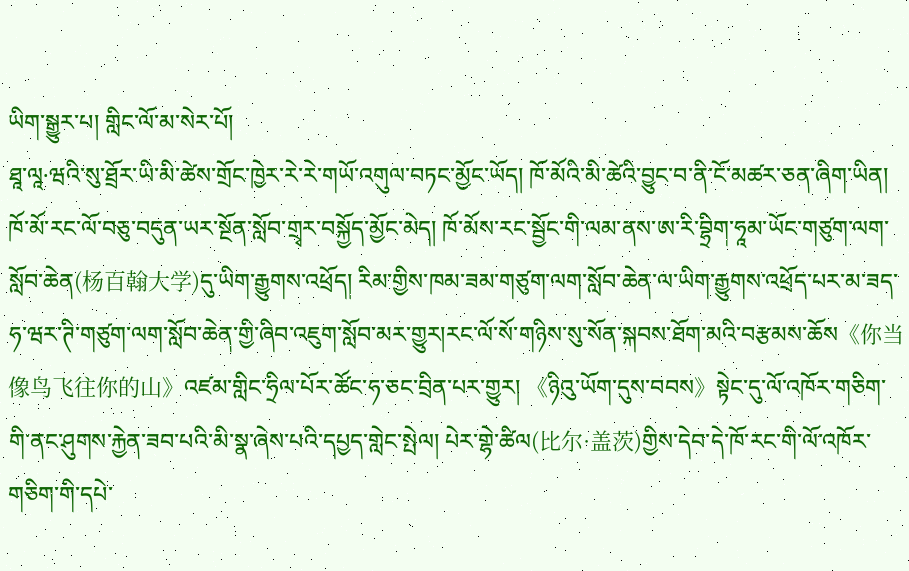ཡིག་སྒྱུར་པ། གླིང་ལོ་མ་སེར་པོ།
ཐཱ་ལཱ·ཝའི་སུ་ཐྲོར་ཡི་མི་ཚེས་གྲོང་ཁྱེར་རེ་རེ་གཡོ་འགུལ་བཏང་མྱོང་ཡོད། ཁོ་མོའི་མི་ཚེའི་བྱུང་བ་ནི་ངོ་མཚར་ཅན་ཞིག་ཡིན། ཁོ་མོ་རང་ལོ་བཅུ་བདུན་ཡར་སྔོན་སློབ་གྲྭར་བསྐྱོད་མྱོང་མེད། ཁོ་མོས་རང་སྦྱོང་གི་ལམ་ནས་ཨ་རི་བྷྲིག་ཧཱམ་ཡོང་གཙུག་ལག་སློབ་ཆེན(杨百翰大学)དུ་ཡིག་རྒྱུགས་འཕྲོད། རིམ་གྱིས་ཁམ་ཟམ་གཙུག་ལག་སློབ་ཆེན་ལ་ཡིག་རྒྱུགས་འཕྲོད་པར་མ་ཟད་ཧ་ཝར་ཊི་གཙུག་ལག་སློབ་ཆེན་གྱི་ཞིབ་འཇུག་སློབ་མར་གྱུར།རང་ལོ་སོ་གཉིས་སུ་སོན་སྐབས་ཐོག་མའི་བརྩམས་ཆོས《你当像鸟飞往你的山》འཛམ་གླིང་ཧྲིལ་པོར་ཚོང་ཧ་ཅང་བྲིན་པར་གྱུར། 《ཉིའུ་ཡོག་དུས་བབས》སྟེང་དུ་ལོ་འཁོར་གཅིག་གི་ནང་ཤུགས་རྐྱེན་ཟབ་པའི་མི་སྣ་ཞེས་པའི་དཔྱད་གླེང་སྤེལ། པེར་གྷེ་ཚིལ(比尔·盖茨)གྱིས་དེབ་དེ་ཁོ་རང་གི་ལོ་འཁོར་གཅིག་གི་དཔེ་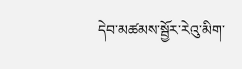དེབ་མཚམས་སྦྱོར་རེའུ་མིག་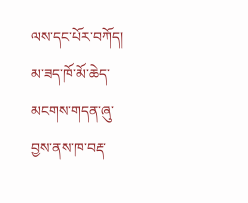ལས་དང་པོར་བཀོད། མ་ཟད་ཁོ་མོ་ཆེད་མངགས་གདན་ཞུ་བྱས་ནས་ཁ་བརྡ་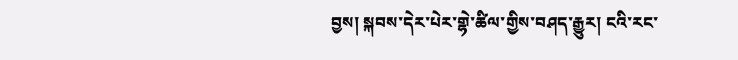བྱས། སྐབས་དེར་པེར་གྷེ་ཚིལ་གྱིས་བཤད་རྒྱུར། ངའི་རང་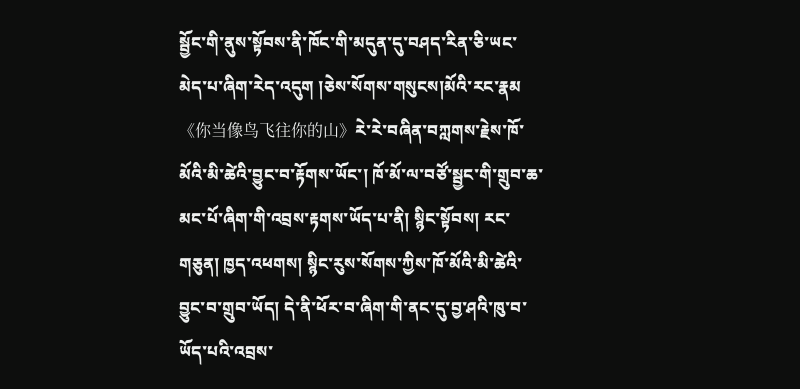སྦྱོང་གི་ནུས་སྟོབས་ནི་ཁོང་གི་མདུན་དུ་བཤད་རིན་ཅི་ཡང་མེད་པ་ཞིག་རེད་འདུག །ཅེས་སོགས་གསུངས།མོའི་རང་རྣམ《你当像鸟飞往你的山》རེ་རེ་བཞིན་བཀླགས་རྗེས་ཁོ་མོའི་མི་ཚེའི་བྱུང་བ་རྟོགས་ཡོང་། ཁོ་མོ་ལ་བཙོ་སྦྱང་གི་གྲུབ་ཆ་མང་པོ་ཞིག་གི་འབྲས་རྟགས་ཡོད་པ་ནི། སྙིང་སྟོབས། རང་གཅུན། ཁྱད་འཕགས། སྙིང་རུས་སོགས་ཀྱིས་ཁོ་མོའི་མི་ཚེའི་བྱུང་བ་གྲུབ་ཡོད། དེ་ནི་ཕོར་བ་ཞིག་གི་ནང་དུ་བྱ་ཤའི་ཁུ་བ་ཡོད་པའི་འབྲས་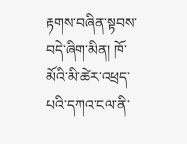རྟགས་བཞིན་སྟབས་བདེ་ཞིག་མིན། ཁོ་མོའི་མི་ཚེར་འཕྲད་པའི་དཀའ་ངལ་ནི་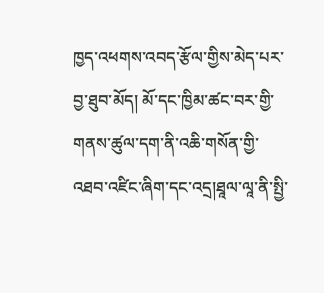ཁྱད་འཕགས་འབད་རྩོལ་གྱིས་མེད་པར་བྱ་ཐུབ་མོད། མོ་དང་ཁྱིམ་ཚང་བར་གྱི་གནས་ཚུལ་དག་ནི་འཆི་གསོན་གྱི་འཐབ་འཛིང་ཞིག་དང་འདྲ།ཐཱལ་ལཱ་ནི་སྤྱི་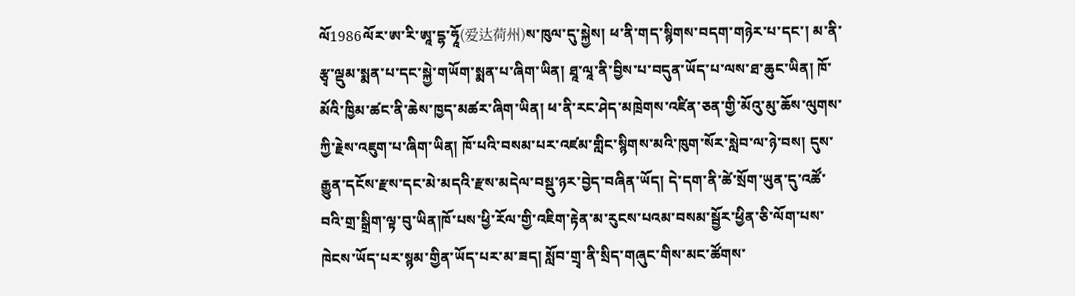ལོ1986ལོར་ཨ་རི་ཨཱ་དྷ་ཧཱོ(爱达荷州)ས་ཁུལ་དུ་སྐྱེས། ཕ་ནི་གད་སྙིགས་བདག་གཉེར་པ་དང་། མ་ནི་རྩྭ་ལྡུམ་སྨན་པ་དང་སྐྱེ་གཡོག་སྨན་པ་ཞིག་ཡིན། ཐཱ་ལཱ་ནི་བྱིས་པ་བདུན་ཡོད་པ་ལས་ཐ་ཆུང་ཡིན། ཁོ་མོའི་ཁྱིམ་ཚང་ནི་ཆེས་ཁྱད་མཚར་ཞིག་ཡིན། ཕ་ནི་རང་ཤེད་མཁྲེགས་འཛིན་ཅན་གྱི་མོའུ་མུ་ཆོས་ལུགས་ཀྱི་རྗེས་འཇུག་པ་ཞིག་ཡིན། ཁོ་པའི་བསམ་པར་འཛམ་གླིང་སྙིགས་མའི་ཁུག་སོར་སླེབ་ལ་ཉེ་བས། དུས་རྒྱུན་དངོས་རྫས་དང་མེ་མདའི་རྫས་མདེལ་བསྡུ་ཉར་བྱེད་བཞིན་ཡོད། དེ་དག་ནི་ཚེ་སྲོག་ཡུན་དུ་འཚོ་བའི་གྲ་སྒྲིག་ལྟ་བུ་ཡིན།ཁོ་པས་ཕྱི་རོལ་གྱི་འཇིག་རྟེན་མ་རུངས་པའམ་བསམ་སྦྱོར་ཕྱིན་ཅི་ལོག་པས་ཁེངས་ཡོད་པར་སྙམ་གྱིན་ཡོད་པར་མ་ཟད། སློབ་གྲྭ་ནི་སྲིད་གཞུང་གིས་མང་ཚོགས་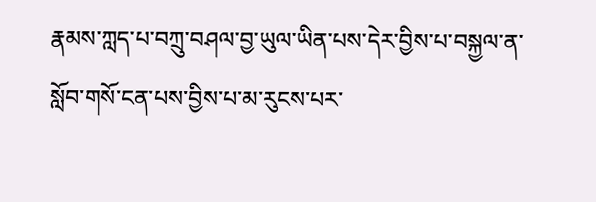རྣམས་ཀླད་པ་བཀྲུ་བཤལ་བྱ་ཡུལ་ཡིན་པས་དེར་བྱིས་པ་བསྐྱལ་ན་སློབ་གསོ་ངན་པས་བྱིས་པ་མ་རུངས་པར་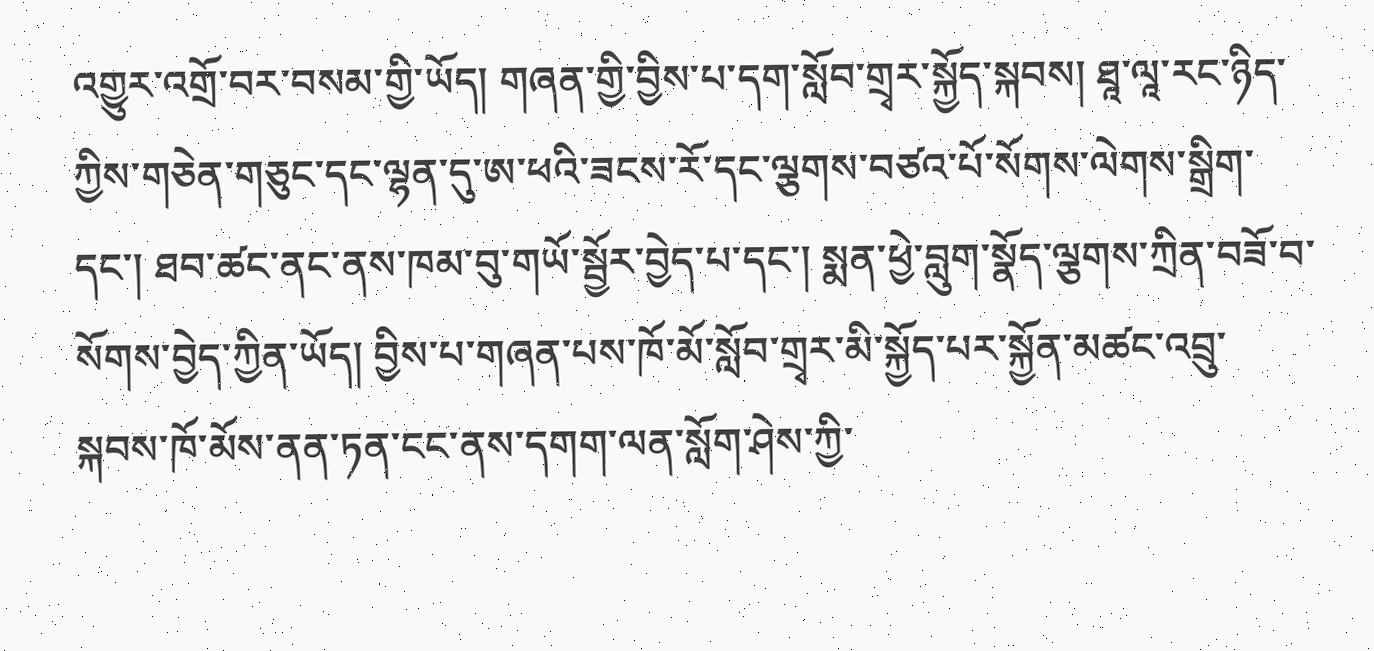འགྱུར་འགྲོ་བར་བསམ་གྱི་ཡོད། གཞན་གྱི་བྱིས་པ་དག་སློབ་གྲྭར་སྐྱོད་སྐབས། ཐཱ་ལཱ་རང་ཉིད་ཀྱིས་གཅེན་གཅུང་དང་ལྷན་དུ་ཨ་ཕའི་ཟངས་རོ་དང་ལྕགས་བཙའ་པོ་སོགས་ལེགས་སྒྲིག་དང་། ཐབ་ཚང་ནང་ནས་ཁམ་བུ་གཡོ་སྦྱོར་བྱེད་པ་དང་། སྨན་ཕྱེ་བླུག་སྣོད་ལྕགས་ཀྲིན་བཟོ་བ་སོགས་བྱེད་ཀྱིན་ཡོད། བྱིས་པ་གཞན་པས་ཁོ་མོ་སློབ་གྲྭར་མི་སྐྱོད་པར་སྐྱོན་མཚང་འབྲུ་སྐབས་ཁོ་མོས་ནན་ཏན་ངང་ནས་དགག་ལན་སློག་ཤེས་ཀྱི་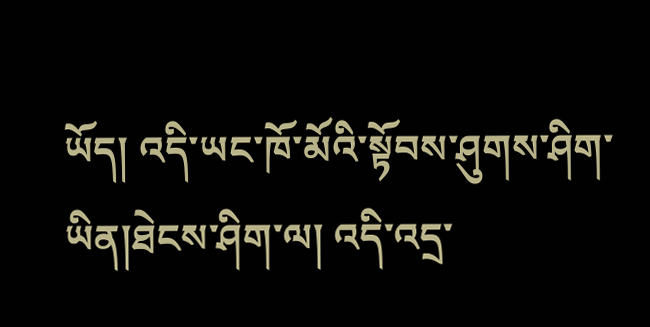ཡོད། འདི་ཡང་ཁོ་མོའི་སྟོབས་ཤུགས་ཤིག་ཡིན།ཐེངས་ཤིག་ལ། འདི་འདྲ་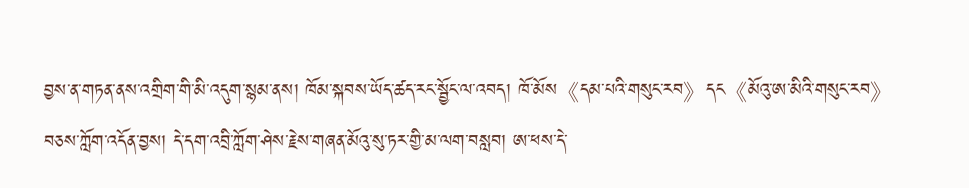བྱས་ན་གཏན་ནས་འགྲིག་གི་མི་འདུག་སྙམ་ནས། ཁོམ་སྐབས་ཡོད་ཚད་རང་སྦྱོང་ལ་འབད། ཁོ་མོས《དམ་པའི་གསུང་རབ》དང《མོའུ་ཨ་མིའི་གསུང་རབ》བཅས་ཀློག་འདོན་བྱས། དེ་དག་འབྲི་ཀློག་ཤེས་རྗེས་གཞན་མོའུ་སུ་ཏར་གྱི་མ་ལག་བསླབ། ཨ་ཕས་དེ་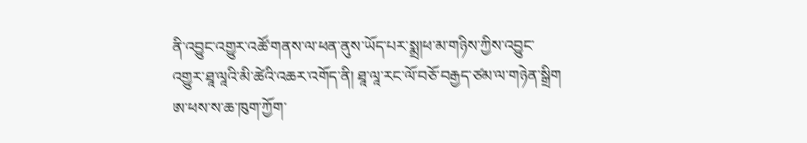ནི་འབྱུང་འགྱུར་འཚོ་གནས་ལ་ཕན་ནུས་ཡོད་པར་སྨྲ།ཕ་མ་གཉིས་ཀྱིས་འབྱུང་འགྱུར་ཐཱ་ལཱའི་མི་ཚེའི་འཆར་འགོད་ནི། ཐཱ་ལཱ་རང་ལོ་བཅོ་བརྒྱད་ཙམ་ལ་གཉེན་སྒྲིག ཨ་ཕས་ས་ཆ་ཁུག་ཀྱོག་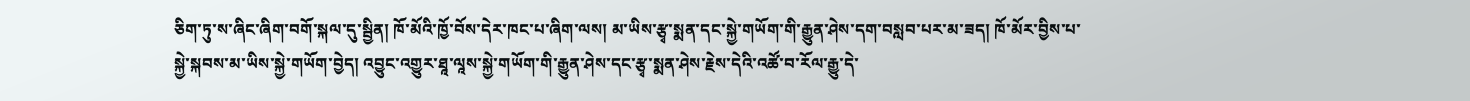ཅིག་ཏུ་ས་ཞིང་ཞིག་བགོ་སྐལ་དུ་སྦྱིན། ཁོ་མོའི་ཁྱོ་བོས་དེར་ཁང་པ་ཞིག་ལས། མ་ཡིས་རྩྭ་སྨན་དང་སྐྱེ་གཡོག་གི་རྒྱུན་ཤེས་དག་བསླབ་པར་མ་ཟད། ཁོ་མོར་བྱིས་པ་སྐྱེ་སྐབས་མ་ཡིས་སྐྱེ་གཡོག་བྱེད། འབྱུང་འགྱུར་ཐཱ་ལཱས་སྐྱེ་གཡོག་གི་རྒྱུན་ཤེས་དང་རྩྭ་སྨན་ཤེས་རྗེས་དེའི་འཚོ་བ་རོལ་རྒྱུ་དེ་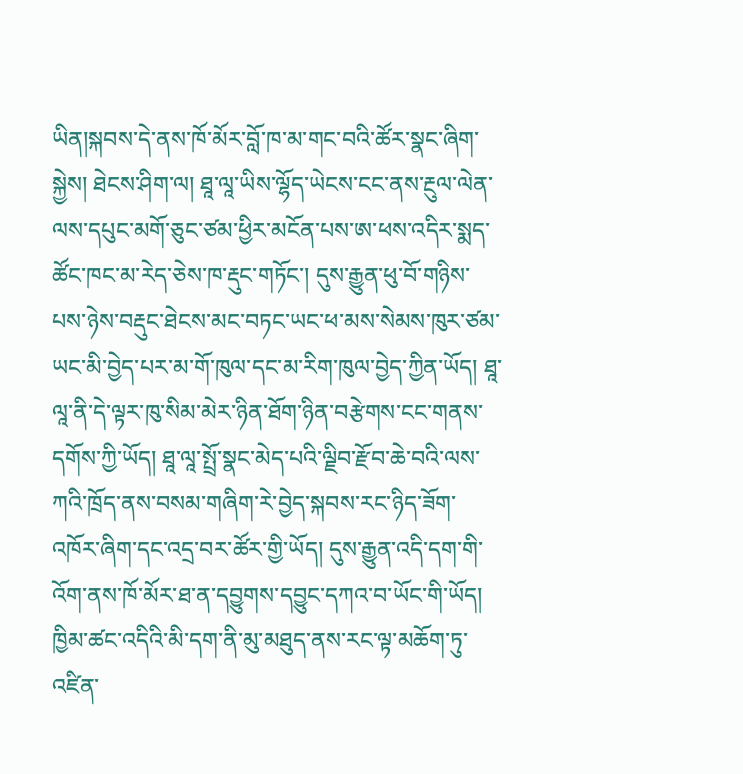ཡིན།སྐབས་དེ་ནས་ཁོ་མོར་བློ་ཁ་མ་གང་བའི་ཚོར་སྣང་ཞིག་སྐྱེས། ཐེངས་ཤིག་ལ། ཐཱ་ལཱ་ཡིས་ལྷོད་ཡེངས་ངང་ནས་རྔུལ་ལེན་ལས་དཔུང་མགོ་ཅུང་ཙམ་ཕྱིར་མངོན་པས་ཨ་ཕས་འདིར་སྨད་ཚོང་ཁང་མ་རེད་ཅེས་ཁ་རྡུང་གཏོང་། དུས་རྒྱུན་ཕུ་བོ་གཉིས་པས་ཉེས་བརྡུང་ཐེངས་མང་བཏང་ཡང་ཕ་མས་སེམས་ཁུར་ཙམ་ཡང་མི་བྱེད་པར་མ་གོ་ཁུལ་དང་མ་རིག་ཁུལ་བྱེད་ཀྱིན་ཡོད། ཐཱ་ལཱ་ནི་དེ་ལྟར་ཁུ་སིམ་མེར་ཉིན་ཐོག་ཉིན་བརྩེགས་ངང་གནས་དགོས་ཀྱི་ཡོད། ཐཱ་ལཱ་སྤྲོ་སྣང་མེད་པའི་ལྗིབ་རྫོབ་ཆེ་བའི་ལས་ཀའི་ཁྲོད་ནས་བསམ་གཞིག་རེ་བྱེད་སྐབས་རང་ཉིད་ཟོག་འཁོར་ཞིག་དང་འདྲ་བར་ཚོར་གྱི་ཡོད། དུས་རྒྱུན་འདི་དག་གི་འོག་ནས་ཁོ་མོར་ཐ་ན་དབྱུགས་དབྱུང་དཀའ་བ་ཡོང་གི་ཡོད། ཁྱིམ་ཚང་འདིའི་མི་དག་ནི་མུ་མཐུད་ནས་རང་ལྟ་མཆོག་ཏུ་འཛིན་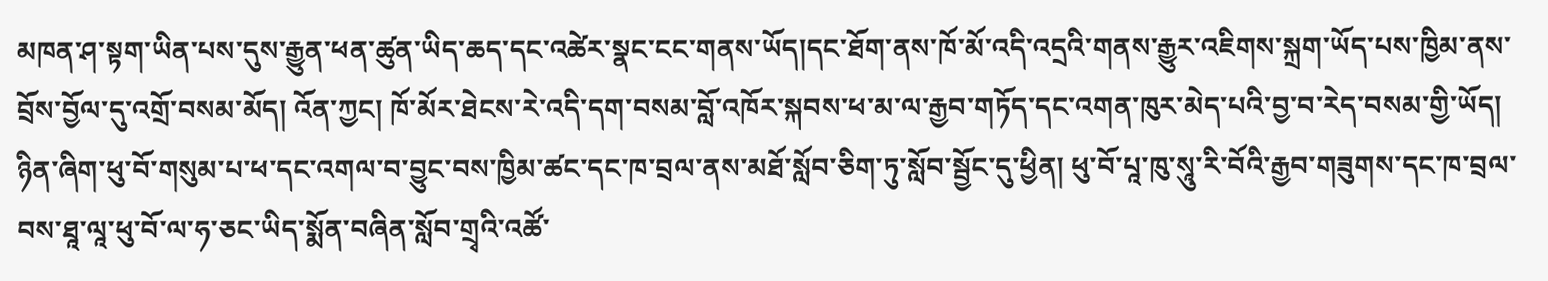མཁན་ཤ་སྟག་ཡིན་པས་དུས་རྒྱུན་ཕན་ཚུན་ཡིད་ཆད་དང་འཚེར་སྣང་ངང་གནས་ཡོད།དང་ཐོག་ནས་ཁོ་མོ་འདི་འདྲའི་གནས་རྒྱུར་འཇིགས་སྐྲག་ཡོད་པས་ཁྱིམ་ནས་བྲོས་བྱོལ་དུ་འགྲོ་བསམ་མོད། འོན་ཀྱང། ཁོ་མོར་ཐེངས་རེ་འདི་དག་བསམ་བློ་འཁོར་སྐབས་ཕ་མ་ལ་རྒྱབ་གཏོད་དང་འགན་ཁུར་མེད་པའི་བྱ་བ་རེད་བསམ་གྱི་ཡོད། ཉིན་ཞིག་ཕུ་བོ་གསུམ་པ་ཕ་དང་འགལ་བ་བྱུང་བས་ཁྱིམ་ཚང་དང་ཁ་བྲལ་ནས་མཐོ་སློབ་ཅིག་ཏུ་སློབ་སྦྱོང་དུ་ཕྱིན། ཕུ་བོ་པཱ་ཁུ་སཱུ་རི་བོའི་རྒྱབ་གཟུགས་དང་ཁ་བྲལ་བས་ཐཱ་ལཱ་ཕུ་བོ་ལ་ཧ་ཅང་ཡིད་སྨོན་བཞིན་སློབ་གྲྭའི་འཚོ་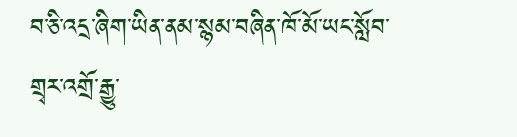བ་ཅི་འདྲ་ཞིག་ཡིན་ནམ་སྙམ་བཞིན་ཁོ་མོ་ཡང་སློབ་གྲྭར་འགྲོ་རྒྱུ་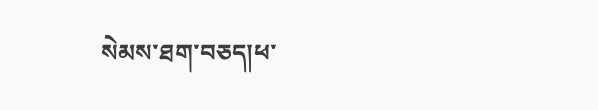སེམས་ཐག་བཅད།ཕ་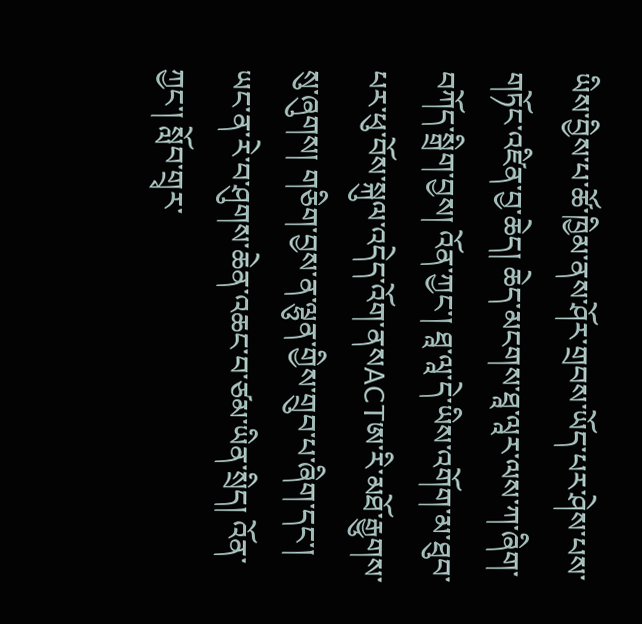ཡིས་བྱིས་པ་ཚོ་ཁྱིམ་ནས་ཤོར་གྲབས་ཡོད་པར་ཤེས་པས་གཏོང་འཛིན་བྱ་ཆེད། ཆེད་མངགས་ཐཱ་ལཱར་ལས་ཀ་ཞིག་བཀོད་སྒྲིག་བྱས། འོན་ཀྱང་། ཐཱ་ལཱ་དེ་ཡིས་འགོག་མ་ཐུབ་པར་ཕུ་བོས་སྐུལ་འདེད་འོག་ནསACTཨ་རི་མཐོ་རྒྱུགས་སུ་ཞུགས། གཅིག་བྱས་ན་ལྷུན་གྱིས་གྲུབ་པ་ཞིག་དང་། ཡང་ན་རེ་བ་ཤུགས་ཆེན་འཆང་བ་ཙམ་ཡིན་སྲིད། འོན་ཀྱང་། སློབ་གྲྭར་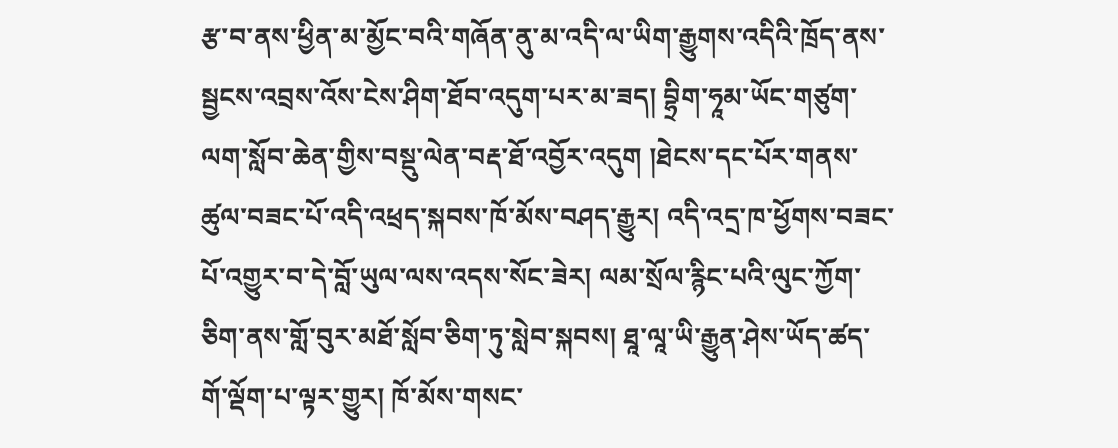རྩ་བ་ནས་ཕྱིན་མ་མྱོང་བའི་གཞོན་ནུ་མ་འདི་ལ་ཡིག་རྒྱུགས་འདིའི་ཁྲོད་ནས་སྦྱངས་འབྲས་འོས་ངེས་ཤིག་ཐོབ་འདུག་པར་མ་ཟད། བྷྲིག་ཧཱམ་ཡོང་གཙུག་ལག་སློབ་ཆེན་གྱིས་བསྡུ་ལེན་བརྡ་ཐོ་འབྱོར་འདུག །ཐེངས་དང་པོར་གནས་ཚུལ་བཟང་པོ་འདི་འཕྲད་སྐབས་ཁོ་མོས་བཤད་རྒྱུར། འདི་འདྲ་ཁ་ཕྱོགས་བཟང་པོ་འགྱུར་བ་དེ་བློ་ཡུལ་ལས་འདས་སོང་ཟེར། ལམ་སྲོལ་རྙིང་པའི་ལུང་ཀྱོག་ཅིག་ནས་གློ་བུར་མཐོ་སློབ་ཅིག་ཏུ་སླེབ་སྐབས། ཐཱ་ལཱ་ཡི་རྒྱུན་ཤེས་ཡོད་ཚད་གོ་ལྡོག་པ་ལྟར་གྱུར། ཁོ་མོས་གསང་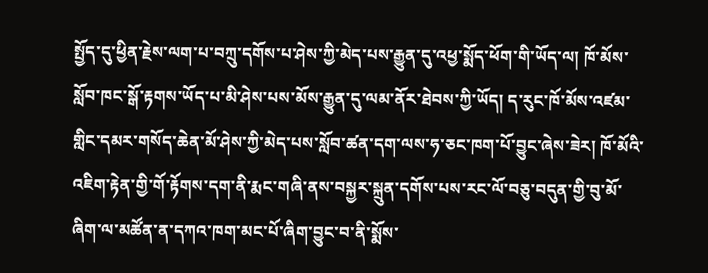སྤྱོད་དུ་ཕྱིན་རྗེས་ལག་པ་བཀྲུ་དགོས་པ་ཤེས་ཀྱི་མེད་པས་རྒྱུན་དུ་འཕྱ་སྨོད་ཕོག་གི་ཡོད་ལ། ཁོ་མོས་སློབ་ཁང་སྒོ་རྟགས་ཡོད་པ་མི་ཤེས་པས་མོས་རྒྱུན་དུ་ལམ་ནོར་ཐེབས་ཀྱི་ཡོད། ད་རུང་ཁོ་མོས་འཛམ་གླིང་དམར་གསོད་ཆེན་མོ་ཤེས་ཀྱི་མེད་པས་སློབ་ཚན་དག་ལས་ཧ་ཅང་ཁག་པོ་བྱུང་ཞེས་ཟེར། ཁོ་མོའི་འཇིག་རྟེན་གྱི་གོ་རྟོགས་དག་ནི་རྨང་གཞི་ནས་བསྐྱར་སྐྲུན་དགོས་པས་རང་ལོ་བཅུ་བདུན་གྱི་བུ་མོ་ཞིག་ལ་མཚོན་ན་དཀའ་ཁག་མང་པོ་ཞིག་བྱུང་བ་ནི་སྨོས་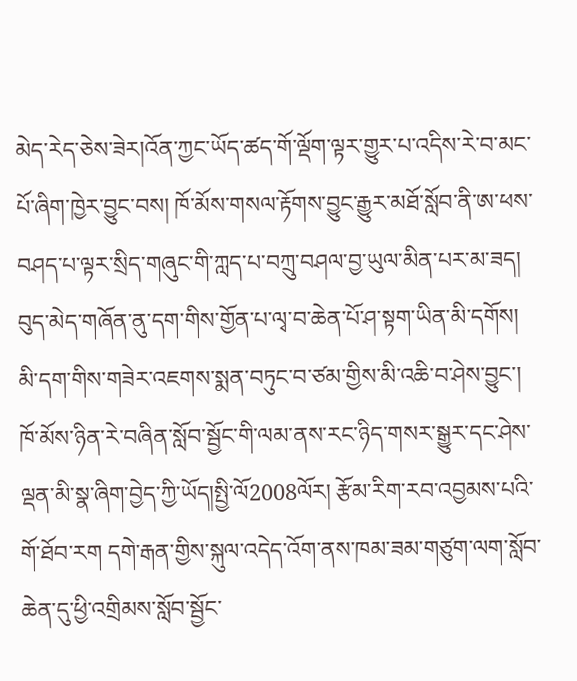མེད་རེད་ཅེས་ཟེར།འོན་ཀྱང་ཡོད་ཚད་གོ་ལྡོག་ལྟར་གྱུར་པ་འདིས་རེ་བ་མང་པོ་ཞིག་ཁྱེར་བྱུང་བས། ཁོ་མོས་གསལ་རྟོགས་བྱུང་རྒྱུར་མཐོ་སློབ་ནི་ཨ་ཕས་བཤད་པ་ལྟར་སྲིད་གཞུང་གི་ཀླད་པ་བཀྲུ་བཤལ་བྱ་ཡུལ་མིན་པར་མ་ཟད། བུད་མེད་གཞོན་ནུ་དག་གིས་གྱོན་པ་ལྭ་བ་ཆེན་པོ་ཤ་སྟག་ཡིན་མི་དགོས། མི་དག་གིས་གཟེར་འཇགས་སྨན་བཏུང་བ་ཙམ་གྱིས་མི་འཆི་བ་ཤེས་བྱུང་། ཁོ་མོས་ཉིན་རེ་བཞིན་སློབ་སྦྱོང་གི་ལམ་ནས་རང་ཉིད་གསར་སྒྱུར་དང་ཤེས་ལྡན་མི་སྣ་ཞིག་བྱེད་ཀྱི་ཡོད།སྤྱི་ལོ2008ལོར། རྩོམ་རིག་རབ་འབྱམས་པའི་གོ་ཐོབ་རག དགེ་རྒན་གྱིས་སྐུལ་འདེད་འོག་ནས་ཁམ་ཟམ་གཙུག་ལག་སློབ་ཆེན་དུ་ཕྱི་འགྲིམས་སློབ་སྦྱོང་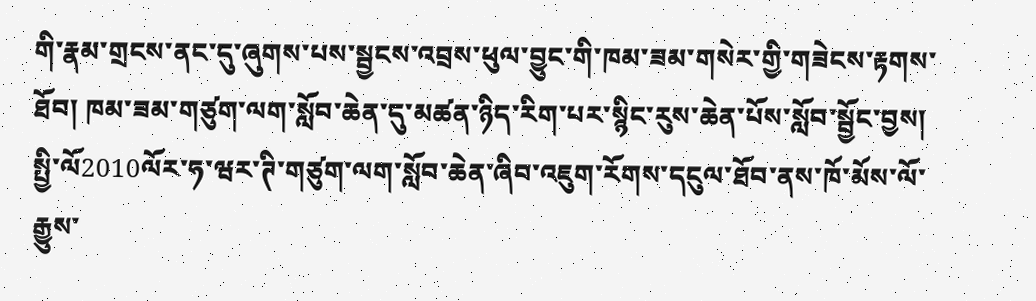གི་རྣམ་གྲངས་ནང་དུ་ཞུགས་པས་སྦྱངས་འབྲས་ཕུལ་བྱུང་གི་ཁམ་ཟམ་གསེར་གྱི་གཟེངས་རྟགས་ཐོབ། ཁམ་ཟམ་གཙུག་ལག་སློབ་ཆེན་དུ་མཚན་ཉིད་རིག་པར་སྙིང་རུས་ཆེན་པོས་སློབ་སྦྱོང་བྱས། སྤྱི་ལོ2010ལོར་ཧ་ཝར་ཊི་གཙུག་ལག་སློབ་ཆེན་ཞིབ་འཇུག་རོགས་དངུལ་ཐོབ་ནས་ཁོ་མོས་ལོ་རྒྱུས་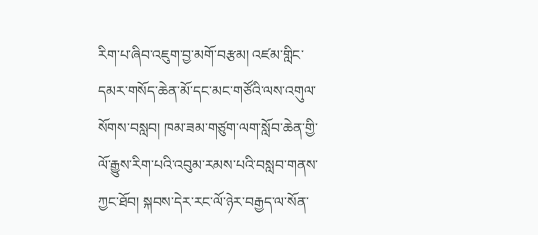རིག་པ་ཞིབ་འཇུག་བྱ་མགོ་བརྩམ། འཛམ་གླིང་དམར་གསོད་ཆེན་མོ་དང་མང་གཙོའི་ལས་འགུལ་སོགས་བསླབ། ཁམ་ཟམ་གཙུག་ལག་སློབ་ཆེན་གྱི་ལོ་རྒྱུས་རིག་པའི་འབུམ་རམས་པའི་བསླབ་གནས་ཀྱང་ཐོབ། སྐབས་དེར་རང་ལོ་ཉེར་བརྒྱད་ལ་སོན་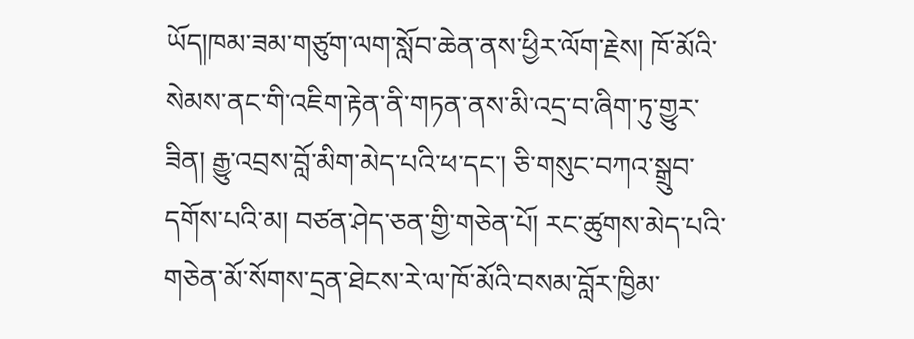ཡོད།ཁམ་ཟམ་གཙུག་ལག་སློབ་ཆེན་ནས་ཕྱིར་ལོག་རྗེས། ཁོ་མོའི་སེམས་ནང་གི་འཇིག་རྟེན་ནི་གཏན་ནས་མི་འདྲ་བ་ཞིག་ཏུ་གྱུར་ཟིན། རྒྱུ་འབྲས་བློ་མིག་མེད་པའི་ཕ་དང་། ཅི་གསུང་བཀའ་སྒྲུབ་དགོས་པའི་མ། བཙན་ཤེད་ཅན་གྱི་གཅེན་པོ། རང་ཚུགས་མེད་པའི་གཅེན་མོ་སོགས་དྲན་ཐེངས་རེ་ལ་ཁོ་མོའི་བསམ་བློར་ཁྱིམ་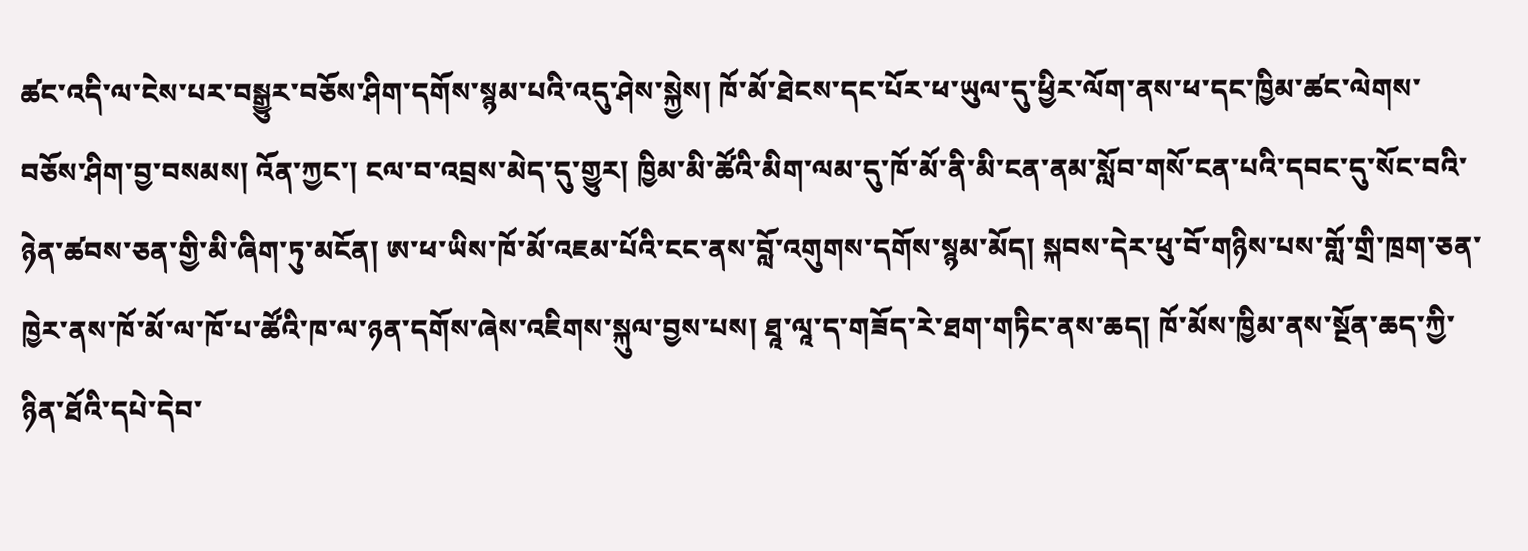ཚང་འདི་ལ་ངེས་པར་བསྒྱུར་བཅོས་ཤིག་དགོས་སྙམ་པའི་འདུ་ཤེས་སྐྱེས། ཁོ་མོ་ཐེངས་དང་པོར་ཕ་ཡུལ་དུ་ཕྱིར་ལོག་ནས་ཕ་དང་ཁྱིམ་ཚང་ལེགས་བཅོས་ཤིག་བྱ་བསམས། འོན་ཀྱང་། ངལ་བ་འབྲས་མེད་དུ་གྱུར། ཁྱིམ་མི་ཚོའི་མིག་ལམ་དུ་ཁོ་མོ་ནི་མི་ངན་ནམ་སློབ་གསོ་ངན་པའི་དབང་དུ་སོང་བའི་ཉེན་ཚབས་ཅན་གྱི་མི་ཞིག་ཏུ་མངོན། ཨ་ཕ་ཡིས་ཁོ་མོ་འཇམ་པོའི་ངང་ནས་བློ་འགུགས་དགོས་སྙམ་མོད། སྐབས་དེར་ཕུ་བོ་གཉིས་པས་གློ་གྲི་ཁྲག་ཅན་ཁྱེར་ནས་ཁོ་མོ་ལ་ཁོ་པ་ཚོའི་ཁ་ལ་ཉན་དགོས་ཞེས་འཇིགས་སྐུལ་བྱས་པས། ཐཱ་ལཱ་ད་གཟོད་རེ་ཐག་གཏིང་ནས་ཆད། ཁོ་མོས་ཁྱིམ་ནས་སྔོན་ཆད་ཀྱི་ཉིན་ཐོའི་དཔེ་དེབ་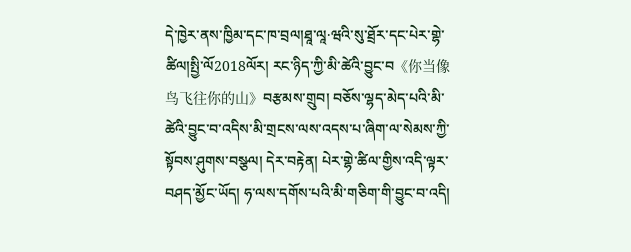དེ་ཁྱེར་ནས་ཁྱིམ་དང་ཁ་བྲལ།ཐཱ་ལཱ·ཝའི་སུ་ཐྲོར་དང་པེར་གྷེ་ཚིལ།སྤྱི་ལོ2018ལོར། རང་ཉིད་ཀྱི་མི་ཚེའི་བྱུང་བ《你当像鸟飞往你的山》བརྩམས་གྲུབ། བཅོས་ལྷད་མེད་པའི་མི་ཚེའི་བྱུང་བ་འདིས་མི་གྲངས་ལས་འདས་པ་ཞིག་ལ་སེམས་ཀྱི་སྟོབས་ཤུགས་བསྩལ། དེར་བརྟེན། པེར་གྷེ་ཚིལ་གྱིས་འདི་ལྟར་བཤད་མྱོང་ཡོད། ཧ་ལས་དགོས་པའི་མི་གཅིག་གི་བྱུང་བ་འདི།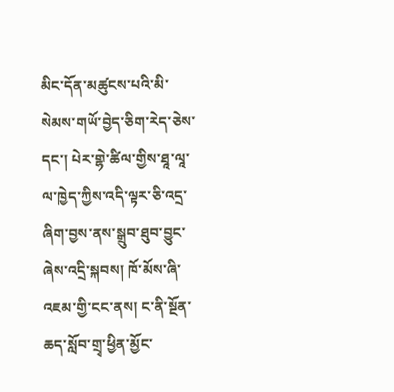མིང་དོན་མཚུངས་པའི་མི་སེམས་གཡོ་བྱེད་ཅིག་རེད་ཅེས་དང་། པེར་གྷེ་ཚིལ་གྱིས་ཐཱ་ལཱ་ལ་ཁྱེད་ཀྱིས་འདི་ལྟར་ཅི་འདྲ་ཞིག་བྱས་ནས་སྒྲུབ་ཐུབ་བྱུང་ཞེས་འདྲི་སྐབས། ཁོ་མོས་ཞི་འཇམ་གྱི་ངང་ནས། ང་ནི་སྔོན་ཆད་སློབ་གྲྭ་ཕྱིན་མྱོང་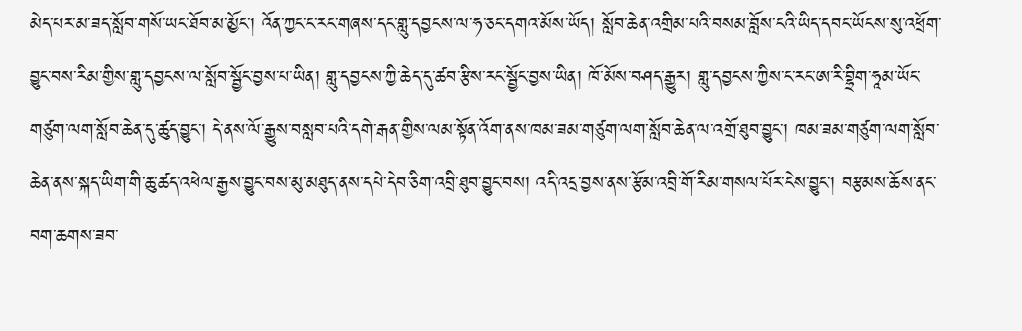མེད་པར་མ་ཟད་སློབ་གསོ་ཡང་ཐོབ་མ་མྱོང་། འོན་ཀྱང་ང་རང་གཞས་དང་གླུ་དབྱངས་ལ་ཧ་ཅང་དགའ་མོས་ཡོད། སློབ་ཆེན་འགྲིམ་པའི་བསམ་བློས་ངའི་ཡིད་དབང་ཡོངས་སུ་འཕྲོག་བྱུང་བས་རིམ་གྱིས་གླུ་དབྱངས་ལ་སློབ་སྦྱོང་བྱས་པ་ཡིན། གླུ་དབྱངས་ཀྱི་ཆེད་དུ་ཚབ་རྩིས་རང་སྦྱོང་བྱས་ཡིན། ཁོ་མོས་བཤད་རྒྱུར། གླུ་དབྱངས་ཀྱིས་ང་རང་ཨ་རི་བྷྲིག་ཧཱམ་ཡོང་གཙུག་ལག་སློབ་ཆེན་དུ་ཚུད་བྱུང་། དེ་ནས་ལོ་རྒྱུས་བསླབ་པའི་དགེ་རྒན་གྱིས་ལམ་སྟོན་འོག་ནས་ཁམ་ཟམ་གཙུག་ལག་སློབ་ཆེན་ལ་འགྲོ་ཐུབ་བྱུང་། ཁམ་ཟམ་གཙུག་ལག་སློབ་ཆེན་ནས་སྐད་ཡིག་གི་ཆུ་ཚད་འཕེལ་རྒྱས་བྱུང་བས་མུ་མཐུད་ནས་དཔེ་དེབ་ཅིག་འབྲི་ཐུབ་བྱུང་བས། འདི་འདྲ་བྱས་ནས་རྩོམ་འབྲི་གོ་རིམ་གསལ་པོར་ངེས་བྱུང་། བརྩམས་ཆོས་ནང་བག་ཆགས་ཟབ་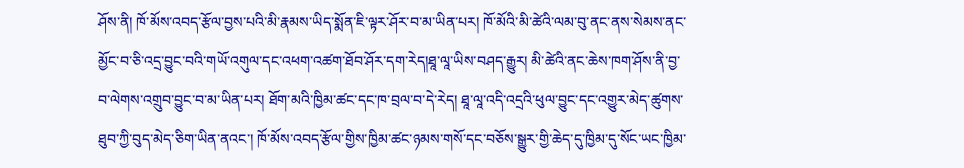ཤོས་ནི། ཁོ་མོས་འབད་རྩོལ་བྱས་པའི་མི་རྣམས་ཡིད་སྨོན་ཇི་ལྟར་ཤོར་བ་མ་ཡིན་པར། ཁོ་མོའི་མི་ཚེའི་ལམ་བུ་ནང་ནས་སེམས་ནང་མྱོང་བ་ཅི་འདྲ་བྱུང་བའི་གཡོ་འགུལ་དང་འཕག་འཚག་ཐོབ་ཤོར་དག་རེད།ཐཱ་ལཱ་ཡིས་བཤད་རྒྱུར། མི་ཚེའི་ནང་ཆེས་ཁག་ཤོས་ནི་བྱ་བ་ལེགས་འགྲུབ་བྱུང་བ་མ་ཡིན་པར། ཐོག་མའི་ཁྱིམ་ཚང་དང་ཁ་བྲལ་བ་དེ་རེད། ཐཱ་ལཱ་འདི་འདྲའི་ཕུལ་བྱུང་དང་འགྱུར་མེད་ཚུགས་ཐུབ་ཀྱི་བུད་མེད་ཅིག་ཡིན་ནའང་། ཁོ་མོས་འབད་རྩོལ་གྱིས་ཁྱིམ་ཚང་ཉམས་གསོ་དང་བཅོས་སྒྱུར་གྱི་ཆེད་དུ་ཁྱིམ་དུ་སོང་ཡང་ཁྱིམ་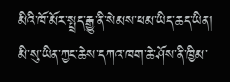མིའི་ཁོ་མོར་སྤྲད་རྒྱུ་ནི་སེམས་ཕམ་ཡིད་ཆད་ཡིན། མི་སུ་ཡིན་ཀྱང་ཆེས་དཀའ་ཁག་ཆེ་ཤོས་ནི་ཁྱིམ་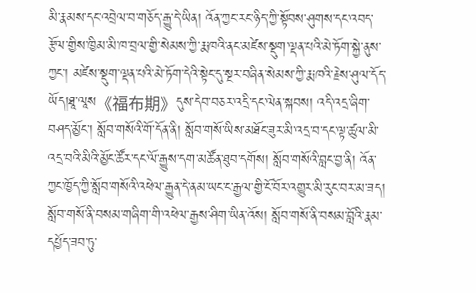མི་རྣམས་དང་འབྲེལ་བ་གཅོད་རྒྱུ་དེ་ཡིན། འོན་ཀྱང་རང་ཉིད་ཀྱི་སྟོབས་ཤུགས་དང་འབད་རྩོལ་གྱིས་ཁྱིམ་མི་ཁ་བྲལ་གྱི་སེམས་ཀྱི་རྨ་ཁའི་ནང་མཛེས་སྡུག་ལྡན་པའི་མེ་ཏོག་སྐྱེ་ནུས་ཀྱང་། མཛེས་སྡུག་ལྡན་པའི་མེ་ཏོག་དེའི་སྟེང་དུ་སྔར་བཞིན་སེམས་ཀྱི་རྨ་ཁའི་རྗེས་ཤུལ་དོད་ཡོད།ཐཱ་ལཱས《福布期》དུས་དེབ་བཅར་འདྲི་དང་ལེན་སྐབས། འདི་འདྲ་ཞིག་བཤད་མྱོང་། སློབ་གསོའི་གོ་དོན་ནི། སློབ་གསོ་ཡིས་མཐོང་ཟུར་མི་འདྲ་བ་དང་ལྟ་ཚུལ་མི་འདྲ་བའི་མིའི་མྱོང་ཚོར་དང་ལོ་རྒྱུས་དག་མཚོན་ཐུབ་དགོས། སློབ་གསོའི་བླང་བྱ་ནི། འོན་ཀྱང་ཁྱོད་ཀྱི་སློབ་གསོའི་འཕེལ་རྒྱུན་དེ་ནམ་ཡང་ང་རྒྱལ་གྱི་ངོ་བོར་འགྱུར་མི་རུང་བར་མ་ཟད། སློབ་གསོ་ནི་བསམ་གཞིག་གི་འཕེལ་རྒྱས་ཤིག་ཡིན་འོས། སློབ་གསོ་ནི་བསམ་བློའི་རྣམ་དཔྱོད་ཟབ་ཏུ་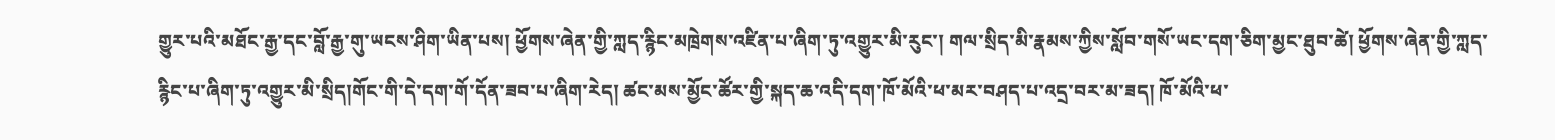གྱུར་པའི་མཐོང་རྒྱ་དང་བློ་རྒྱ་གུ་ཡངས་ཤིག་ཡིན་པས། ཕྱོགས་ཞེན་གྱི་ཀླད་རྙིང་མཁྲེགས་འཛིན་པ་ཞིག་ཏུ་འགྱུར་མི་རུང་། གལ་སྲིད་མི་རྣམས་ཀྱིས་སློབ་གསོ་ཡང་དག་ཅིག་མྱང་ཐུབ་ཚེ། ཕྱོགས་ཞེན་གྱི་ཀླད་རྙིང་པ་ཞིག་ཏུ་འགྱུར་མི་སྲིད།གོང་གི་དེ་དག་གོ་དོན་ཟབ་པ་ཞིག་རེད། ཚང་མས་མྱོང་ཚོར་གྱི་སྐད་ཆ་འདི་དག་ཁོ་མོའི་ཕ་མར་བཤད་པ་འདྲ་བར་མ་ཟད། ཁོ་མོའི་ཕ་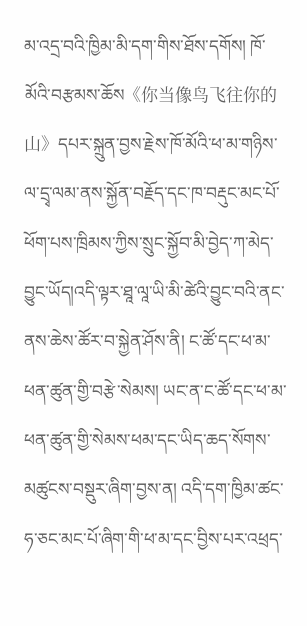མ་འདྲ་བའི་ཁྱིམ་མི་དག་གིས་ཐོས་དགོས། ཁོ་མོའི་བརྩམས་ཆོས《你当像鸟飞往你的山》དཔར་སྐྲུན་བྱས་རྗེས་ཁོ་མོའི་ཕ་མ་གཉིས་ལ་དྲྭ་ལམ་ནས་སྐྱོན་བརྗོད་དང་ཁ་བརྡུང་མང་པོ་ཕོག་པས་ཁྲིམས་ཀྱིས་སྲུང་སྐྱོབ་མི་བྱེད་ཀ་མེད་བྱུང་ཡོད།འདི་ལྟར་ཐཱ་ལཱ་ཡི་མི་ཚེའི་བྱུང་བའི་ནང་ནས་ཆེས་ཚོར་བ་སྐྱེན་ཤོས་ནི། ང་ཚོ་དང་ཕ་མ་ཕན་ཚུན་གྱི་བརྩེ་སེམས། ཡང་ན་ང་ཚོ་དང་ཕ་མ་ཕན་ཚུན་གྱི་སེམས་ཕམ་དང་ཡིད་ཆད་སོགས་མཚུངས་བསྡུར་ཞིག་བྱས་ན། འདི་དག་ཁྱིམ་ཚང་ཧ་ཅང་མང་པོ་ཞིག་གི་ཕ་མ་དང་བྱིས་པར་འཕྲད་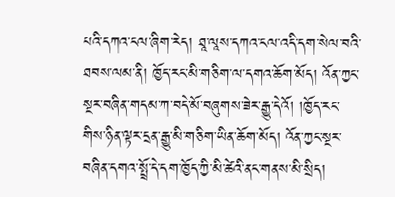པའི་དཀའ་ངལ་ཞིག་རེད། ཐཱ་ལཱས་དཀའ་ངལ་འདི་དག་སེལ་བའི་ཐབས་ལམ་ནི། ཁྱོད་རང་མི་གཅིག་ལ་དགའ་ཆོག་མོད། འོན་ཀྱང་སྔར་བཞིན་གདམ་ཀ་བདེ་མོ་བཞུགས་ཟེར་རྒྱུ་དེའོ། །ཁྱོད་རང་གིས་ཉིན་ལྟར་དྲན་རྒྱུ་མི་གཅིག་ཡིན་ཆོག་མོད། འོན་ཀྱང་སྔར་བཞིན་དགའ་སྤྲོ་དེ་དག་ཁྱོད་ཀྱི་མི་ཚེའི་ནང་གནས་མི་སྲིད།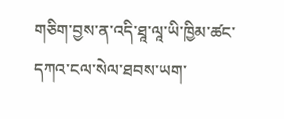གཅིག་བྱས་ན་འདི་ཐཱ་ལཱ་ཡི་ཁྱིམ་ཚང་དཀའ་ངལ་སེལ་ཐབས་ཡག་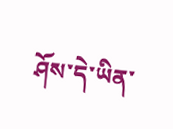ཤོས་དེ་ཡིན་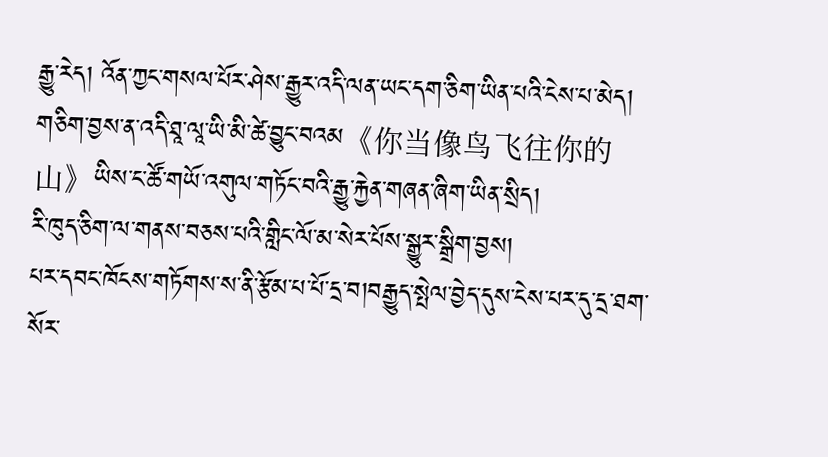རྒྱུ་རེད། འོན་ཀྱང་གསལ་པོར་ཤེས་རྒྱུར་འདི་ལན་ཡང་དག་ཅིག་ཡིན་པའི་ངེས་པ་མེད། གཅིག་བྱས་ན་འདི་ཐཱ་ལཱ་ཡི་མི་ཚེ་བྱུང་བའམ《你当像鸟飞往你的山》ཡིས་ང་ཚོ་གཡོ་འགུལ་གཏོང་བའི་རྒྱུ་རྐྱེན་གཞན་ཞིག་ཡིན་སྲིད།
རི་ཁུད་ཅིག་ལ་གནས་བཅས་པའི་གླིང་ལོ་མ་སེར་པོས་སྒྱུར་སྒྲིག་བྱས།
པར་དབང་ཁོངས་གཏོགས་ས་ནི་རྩོམ་པ་པོ་དྲ་བ།བརྒྱུད་སྤེལ་བྱེད་དུས་ངེས་པར་དུ་དྲ་ཐག་སོར་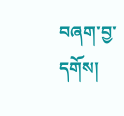བཞག་བྱ་དགོས།